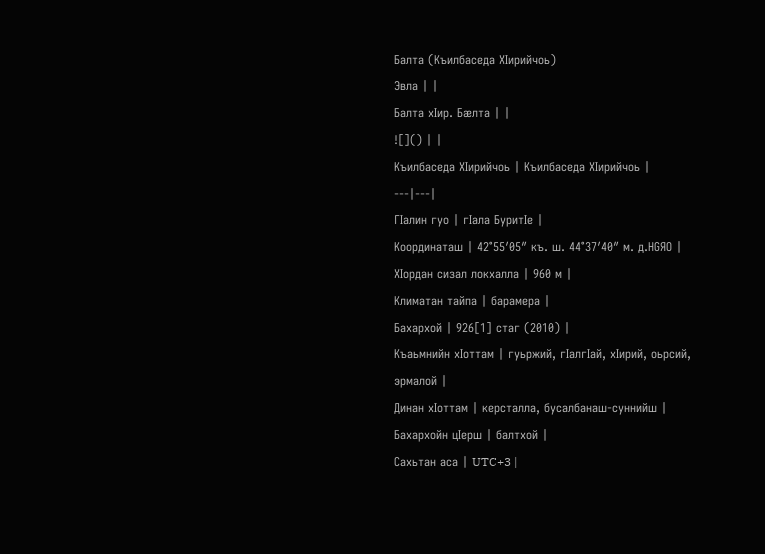Балта (Къилбаседа ХӀирийчоь)
Эвла | |
Балта хӀир. Бæлта | |
![]() | |
Къилбаседа ХӀирийчоь | Къилбаседа ХӀирийчоь |
---|---|
ГӀалин гуо | гӀала БуритӀе |
Координаташ | 42°55′05″ къ. ш. 44°37′40″ м. д.HGЯO |
ХӀордан сизал локхалла | 960 м |
Климатан тайпа | барамера |
Бахархой | 926[1] стаг (2010) |
Къаьмнийн хӀоттам | гуьржий, гӀалгӀай, хӀирий, оьрсий, эрмалой |
Динан хӀоттам | керсталла, бусалбанаш-суннийш |
Бахархойн цӀерш | балтхой |
Сахьтан аса | UTC+3 |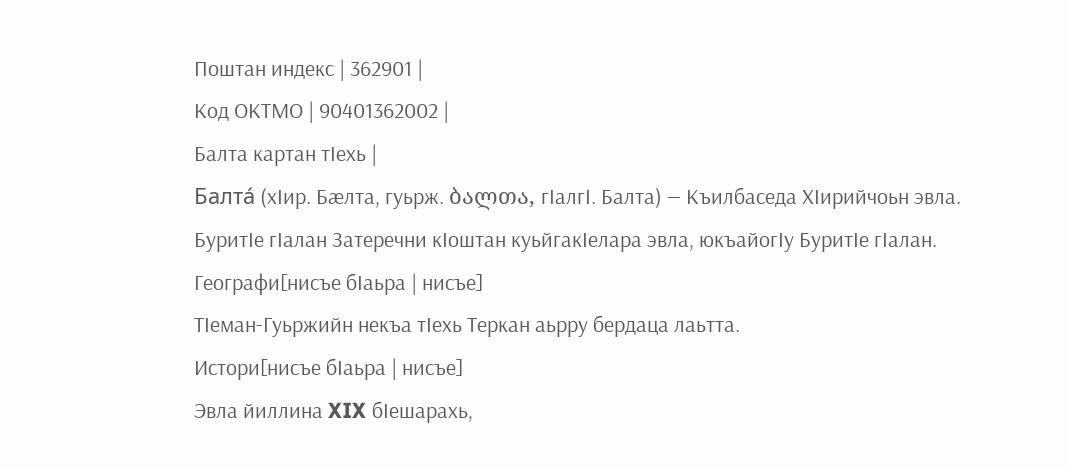Поштан индекс | 362901 |
Код ОКТМО | 90401362002 |
Балта картан тӀехь |
Балта́ (хӀир. Бæлта, гуьрж. ბალთა, гӀалгӀ. Балта) — Къилбаседа ХӀирийчоьн эвла. БуритӀе гӀалан Затеречни кӀоштан куьйгакӀелара эвла, юкъайогӀу БуритӀе гӀалан.
Географи[нисъе бӀаьра | нисъе]
ТӀеман-Гуьржийн некъа тӀехь Теркан аьрру бердаца лаьтта.
Истори[нисъе бӀаьра | нисъе]
Эвла йиллина XIX бӀешарахь,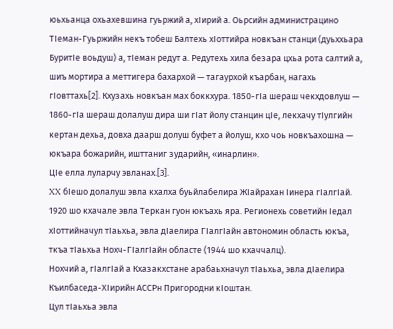юьхьанца охьахевшина гуьржий а, хӀирий а. Оьрсийн администрацино ТӀеман-Гуьржийн некъ тобеш Балтехь хӀоттийра новкъан станци (дуьххьара БуритӀе воьдуш) а, тӀеман редут а. Редутехь хила безара цхьа рота салтий а, шиъ мортира а меттигера бахархой — тагаурхой къарбан, нагахь гӀовттахь[2]. Кхузахь новкъан мах боккхура. 1850-гӀа шераш чекхдовлуш — 1860-гӀа шераш долалуш дира ши гӀат йолу станцин цӀе, лекхачу тӀулгийн кертан дехьа, довха даарш долуш буфет а йолуш, кхо чоь новкъахошна — юкъара божарийн, ишттаниг зударийн, «инарлин».
ЦӀе елла луларчу эвланах.[3].
XX бӀешо долалуш эвла кхалха буьйлабелира ЖӀайрахан Ӏинера гӀалгӀай.
1920 шо кхачале эвла Теркан гуон юкъахь яра. Регионехь советийн Ӏедал хӀоттийначул тӀаьхьа, эвла дӀаелира ГӀалгӀайн автономин область юкъа, ткъа тӀаьхьа Нохч-ГӀалгӀайн областе (1944 шо кхаччалц).
Нохчий а, гӀалгӀай а Кхазакхстане арабаьхначул тӀаьхьа, эвла дӀаелира Къилбаседа-ХӀирийн АССРн Пригородни кӀоштан.
Цул тӀаьхьа эвла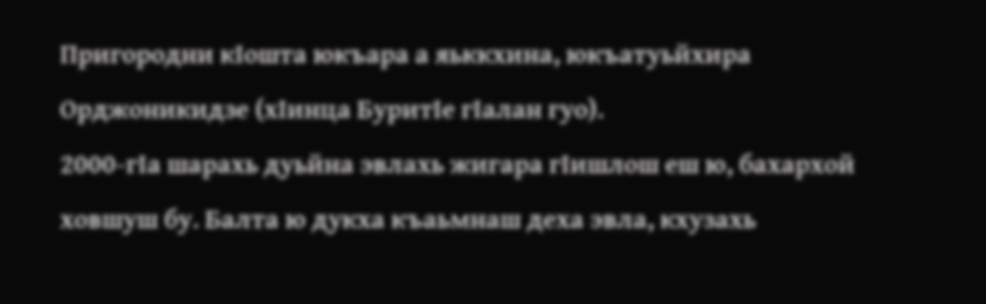Пригородни кӀошта юкъара а яьккхина, юкъатуьйхира Орджоникидзе (хӀинца БуритӀе гӀалан гуо).
2000-гӀа шарахь дуьйна эвлахь жигара гӀишлош еш ю, бахархой ховшуш бу. Балта ю дукха къаьмнаш деха эвла, кхузахь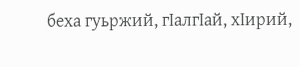беха гуьржий, гӀалгӀай, хӀирий,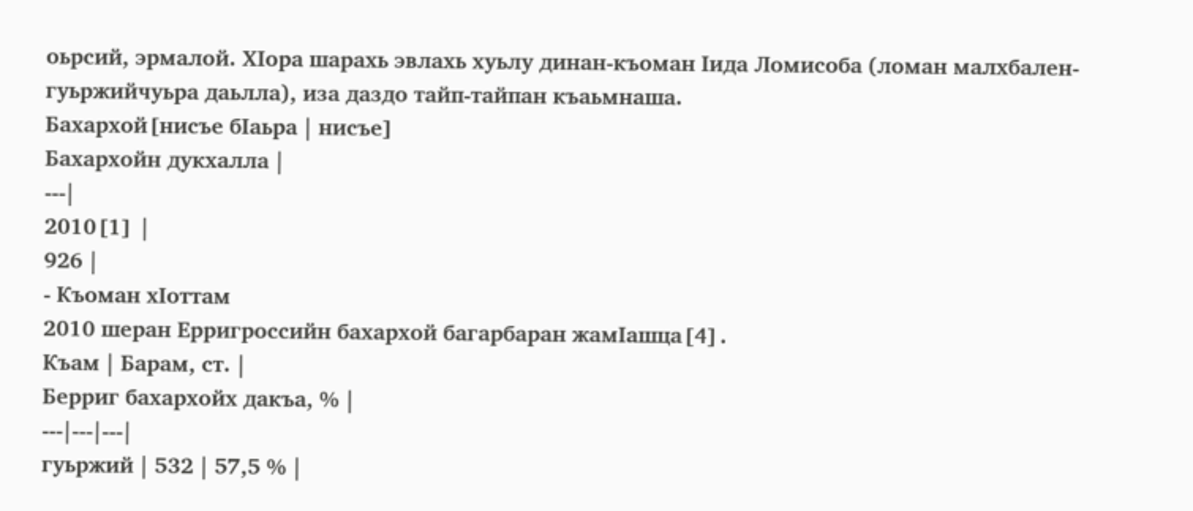оьрсий, эрмалой. ХӀора шарахь эвлахь хуьлу динан-къоман Ӏида Ломисоба (ломан малхбален-гуьржийчуьра даьлла), иза даздо тайп-тайпан къаьмнаша.
Бахархой[нисъе бӀаьра | нисъе]
Бахархойн дукхалла |
---|
2010[1] |
926 |
- Къоман хӀоттам
2010 шеран Ерригроссийн бахархой багарбаран жамӀашца[4].
Къам | Барам, ст. |
Берриг бахархойх дакъа, % |
---|---|---|
гуьржий | 532 | 57,5 % |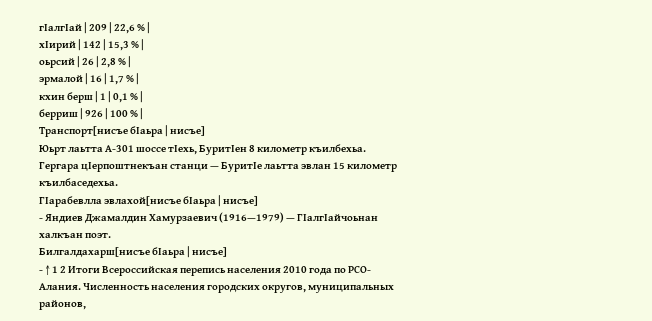гӀалгӀай | 209 | 22,6 % |
хӀирий | 142 | 15,3 % |
оьрсий | 26 | 2,8 % |
эрмалой | 16 | 1,7 % |
кхин берш | 1 | 0,1 % |
берриш | 926 | 100 % |
Транспорт[нисъе бӀаьра | нисъе]
Юьрт лаьтта А-301 шоссе тӀехь, БуритӀен 8 километр къилбехьа. Гергара цӀерпоштнекъан станци — БуритӀе лаьтта эвлан 15 километр къилбаседехьа.
ГӀарабевлла эвлахой[нисъе бӀаьра | нисъе]
- Яндиев Джамалдин Хамурзаевич (1916—1979) — ГӀалгӀайчоьнан халкъан поэт.
Билгалдахарш[нисъе бӀаьра | нисъе]
- ↑ 1 2 Итоги Всероссийская перепись населения 2010 года по РСО-Алания. Численность населения городских округов, муниципальных районов,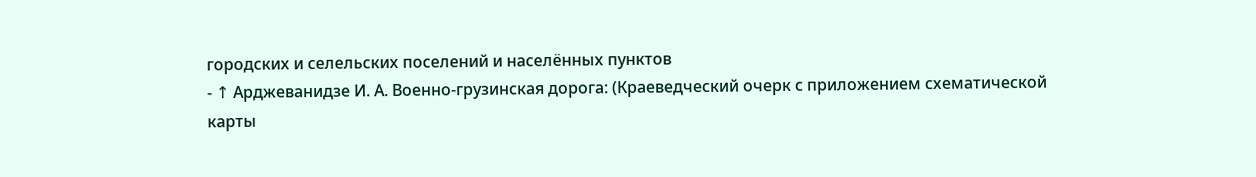городских и селельских поселений и населённых пунктов
- ↑ Арджеванидзе И. А. Военно-грузинская дорога: (Краеведческий очерк с приложением схематической карты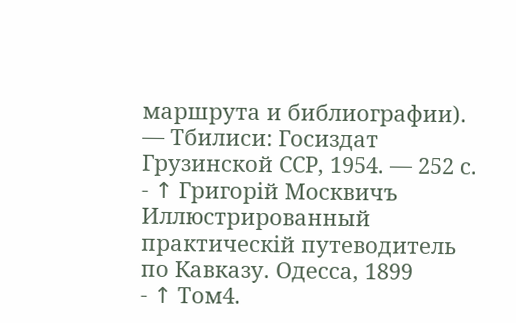маршрута и библиографии). — Тбилиси: Госиздат Грузинской ССР, 1954. — 252 с.
- ↑ Григорiй Москвичъ Иллюстрированный практическiй путеводитель по Кавказу. Одесса, 1899
- ↑ Том4.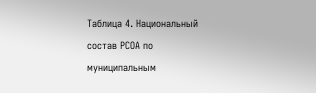Таблица 4. Национальный состав РСОА по муниципальным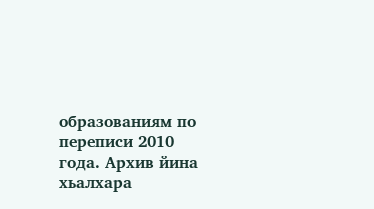образованиям по переписи 2010 года. Архив йина хьалхара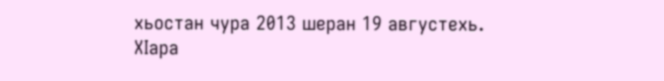хьостан чура 2013 шеран 19 августехь.
ХӀара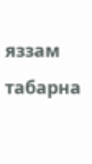яззам табарна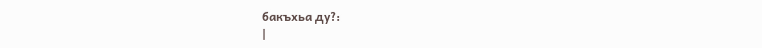бакъхьа ду?:
|